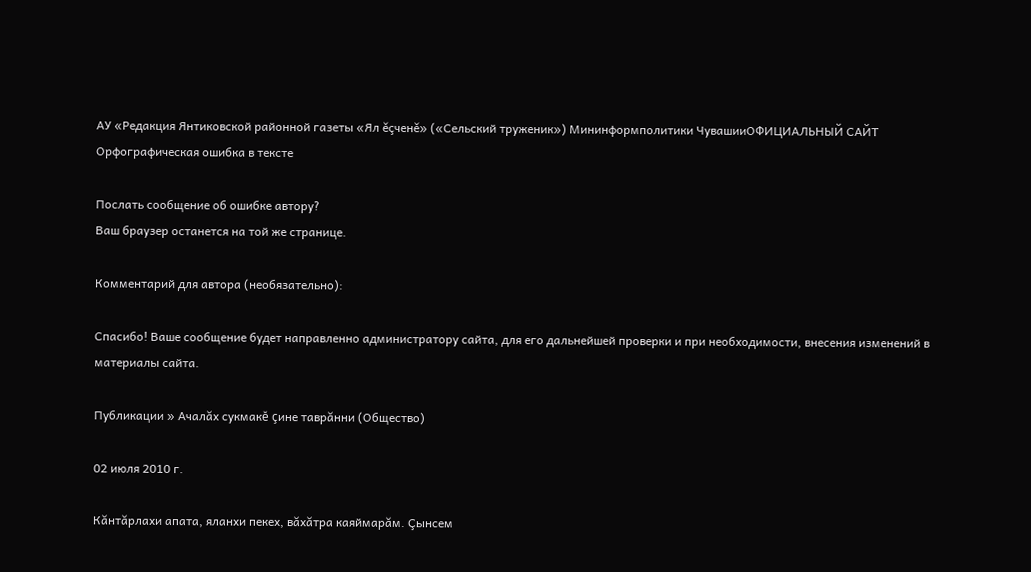АУ «Редакция Янтиковской районной газеты «Ял ěçченě» («Сельский труженик») Мининформполитики ЧувашииОФИЦИАЛЬНЫЙ САЙТ
Орфографическая ошибка в тексте

Послать сообщение об ошибке автору?
Ваш браузер останется на той же странице.

Комментарий для автора (необязательно):

Спасибо! Ваше сообщение будет направленно администратору сайта, для его дальнейшей проверки и при необходимости, внесения изменений в материалы сайта.

Публикации » Ачалăх сукмакĕ çине таврăнни (Общество)

02 июля 2010 г.

Кăнтăрлахи апата, яланхи пекех, вăхăтра каяймарăм. Çынсем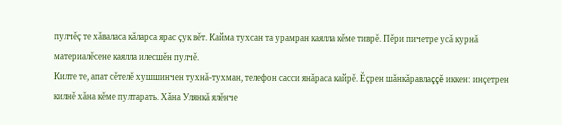пулчĕç те хăваласа кăларса ярас çук вĕт. Кайма тухсан та урамран каялла кĕме тиврĕ. Пĕри пичетре усă курнă материалĕсене каялла илесшĕн пулчĕ.
Килте те, апат сĕтелĕ хушшинчен тухнă-тухман, телефон сасси янăраса кайрĕ. Ĕçрен шăнкăравлаççĕ иккен: инçетрен килнĕ хăна кĕме пултарать. Хăна Улянкă ялĕнче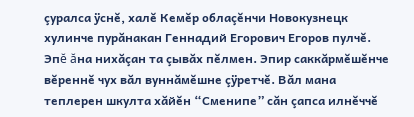çуралса ÿснĕ, халĕ Кемĕр облаçĕнчи Новокузнецк хулинче пурăнакан Геннадий Егорович Егоров пулчĕ. Эпĕ ăна нихăçан та çывăх пĕлмен. Эпир саккăрмĕшĕнче вĕреннĕ чух вăл вуннăмĕшне çÿретчĕ. Вăл мана теплерен шкулта хăйĕн “Сменипе” сăн çапса илнĕччĕ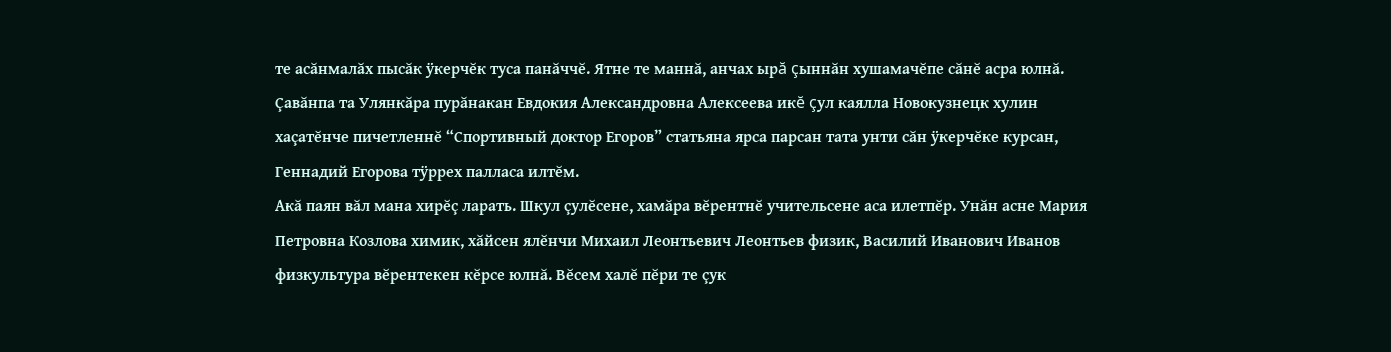те асăнмалăх пысăк ÿкерчĕк туса панăччĕ. Ятне те маннă, анчах ырă çыннăн хушамачĕпе сăнĕ асра юлнă. Çавăнпа та Улянкăра пурăнакан Евдокия Александровна Алексеева икĕ çул каялла Новокузнецк хулин хаçатĕнче пичетленнĕ “Спортивный доктор Егоров” статьяна ярса парсан тата унти сăн ÿкерчĕке курсан, Геннадий Егорова тÿррех палласа илтĕм.
Акă паян вăл мана хирĕç ларать. Шкул çулĕсене, хамăра вĕрентнĕ учительсене аса илетпĕр. Унăн асне Мария Петровна Козлова химик, хăйсен ялĕнчи Михаил Леонтьевич Леонтьев физик, Василий Иванович Иванов физкультура вĕрентекен кĕрсе юлнă. Вĕсем халĕ пĕри те çук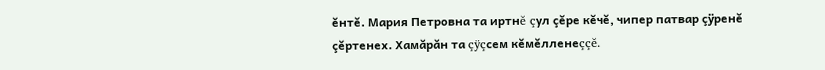ĕнтĕ. Мария Петровна та иртнĕ çул çĕре кĕчĕ, чипер патвар çÿренĕ çĕртенех. Хамăрăн та çÿçсем кĕмĕлленеççĕ.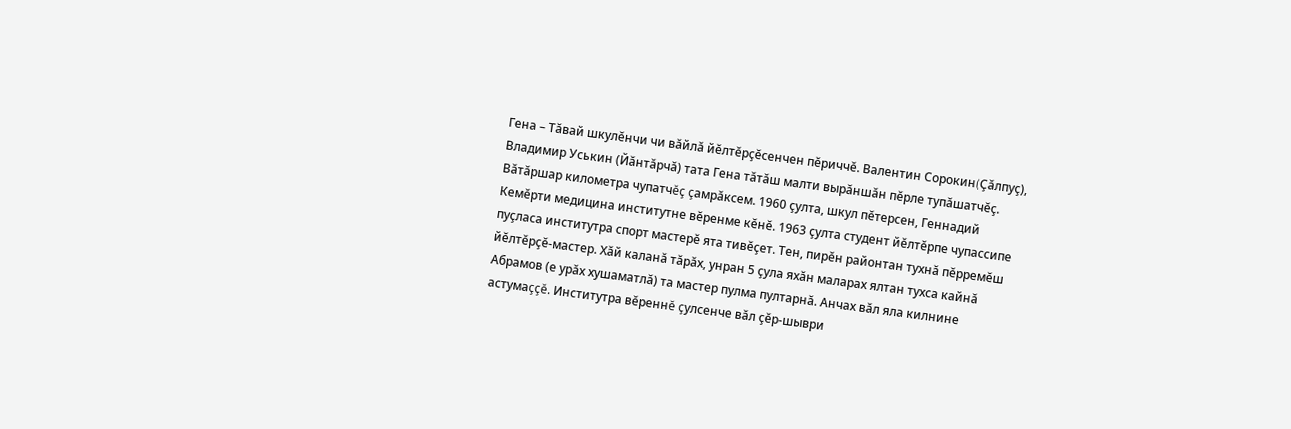Гена – Тăвай шкулĕнчи чи вăйлă йĕлтĕрçĕсенчен пĕриччĕ. Валентин Сорокин(Çăлпуç), Владимир Уськин (Йăнтăрчă) тата Гена тăтăш малти вырăншăн пĕрле тупăшатчĕç. Вăтăршар километра чупатчĕç çамрăксем. 1960 çулта, шкул пĕтерсен, Геннадий Кемĕрти медицина институтне вĕренме кĕнĕ. 1963 çулта студент йĕлтĕрпе чупассипе пуçласа институтра спорт мастерĕ ята тивĕçет. Тен, пирĕн районтан тухнă пĕрремĕш йĕлтĕрçĕ-мастер. Хăй каланă тăрăх, унран 5 çула яхăн маларах ялтан тухса кайнă Абрамов (е урăх хушаматлă) та мастер пулма пултарнă. Анчах вăл яла килнине астумаççĕ. Институтра вĕреннĕ çулсенче вăл çĕр-шыври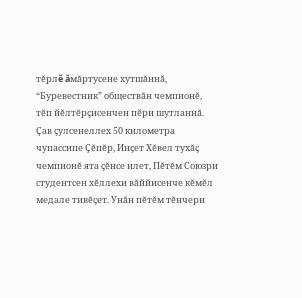тĕрлĕ ăмăртусене хутшăннă, “Буревестник” обществăн чемпионĕ, тĕп йĕлтĕрçисенчен пĕри шутланнă. Çав çулсенеллех 50 километра чупассипе Çĕпĕр, Инçет Хĕвел тухăç чемпионĕ ята çĕнсе илет, Пĕтĕм Союзри студентсен хĕллехи вăййисенче кĕмĕл медале тивĕçет. Унăн пĕтĕм тĕнчери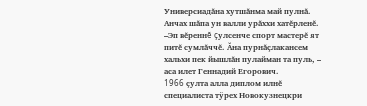Универсиадăна хутшăнма май пулнă. Анчах шăпа ун валли урăххи хатĕрленĕ.
–Эп вĕреннĕ çулсенче спорт мастерĕ ят питĕ сумлăччĕ. Ăна пурнăçлакансем хальхи пек йышлăн пулайман та пуль, – аса илет Геннадий Егорович.
1966 çулта алла диплом илнĕ специалиста тÿрех Новокузнецкри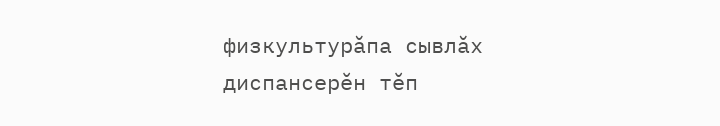физкультурăпа сывлăх диспансерĕн тĕп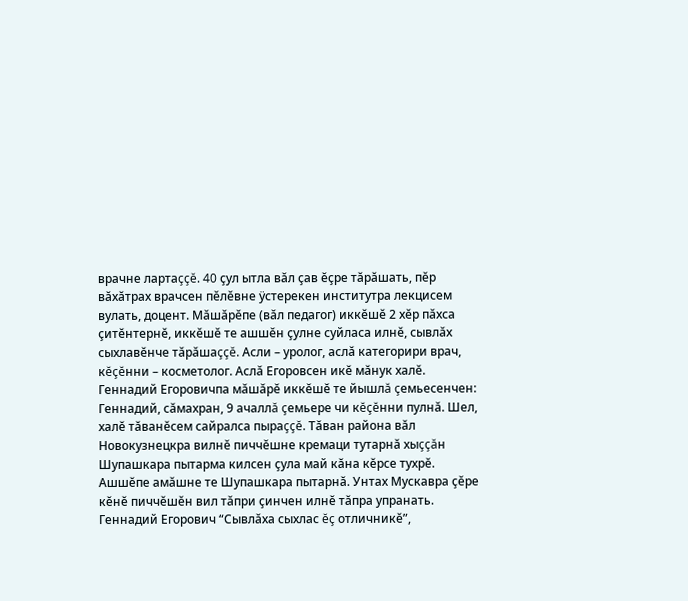врачне лартаççĕ. 40 çул ытла вăл çав ĕçре тăрăшать, пĕр вăхăтрах врачсен пĕлĕвне ÿстерекен институтра лекцисем вулать, доцент. Мăшăрĕпе (вăл педагог) иккĕшĕ 2 хĕр пăхса çитĕнтернĕ, иккĕшĕ те ашшĕн çулне суйласа илнĕ, сывлăх сыхлавĕнче тăрăшаççĕ. Асли – уролог, аслă категорири врач, кĕçĕнни – косметолог. Аслă Егоровсен икĕ мăнук халĕ.
Геннадий Егоровичпа мăшăрĕ иккĕшĕ те йышлă çемьесенчен: Геннадий, сăмахран, 9 ачаллă çемьере чи кĕçĕнни пулнă. Шел, халĕ тăванĕсем сайралса пыраççĕ. Тăван района вăл Новокузнецкра вилнĕ пиччĕшне кремаци тутарнă хыççăн Шупашкара пытарма килсен çула май кăна кĕрсе тухрĕ. Ашшĕпе амăшне те Шупашкара пытарнă. Унтах Мускавра çĕре кĕнĕ пиччĕшĕн вил тăпри çинчен илнĕ тăпра упранать.
Геннадий Егорович “Сывлăха сыхлас ĕç отличникĕ”,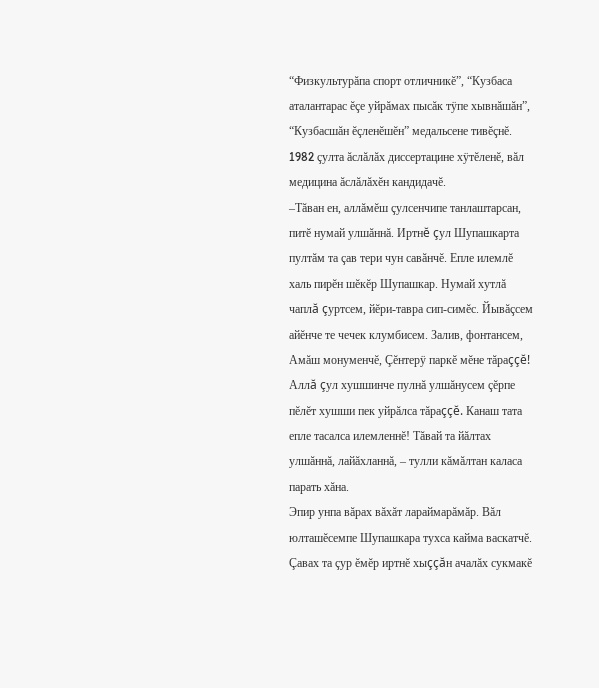“Физкультурăпа спорт отличникĕ”, “Кузбаса аталантарас ĕçе уйрăмах пысăк тÿпе хывнăшăн”, “Кузбасшăн ĕçленĕшĕн” медальсене тивĕçнĕ. 1982 çулта ăслăлăх диссертацине хÿтĕленĕ, вăл медицина ăслăлăхĕн кандидачĕ.
–Тăван ен, аллăмĕш çулсенчипе танлаштарсан, питĕ нумай улшăннă. Иртнĕ çул Шупашкарта пултăм та çав тери чун савăнчĕ. Епле илемлĕ халь пирĕн шĕкĕр Шупашкар. Нумай хутлă чаплă çуртсем, йĕри-тавра сип-симĕс. Йывăçсем айĕнче те чечек клумбисем. Залив, фонтансем, Амăш монуменчĕ, Çĕнтерÿ паркĕ мĕне тăраççĕ! Аллă çул хушшинче пулнă улшăнусем çĕрпе пĕлĕт хушши пек уйрăлса тăраççĕ. Канаш тата епле тасалса илемленнĕ! Тăвай та йăлтах улшăннă, лайăхланнă, – тулли кăмăлтан каласа парать хăна.
Эпир унпа вăрах вăхăт лараймарăмăр. Вăл юлташĕсемпе Шупашкара тухса кайма васкатчĕ. Çавах та çур ĕмĕр иртнĕ хыççăн ачалăх сукмакĕ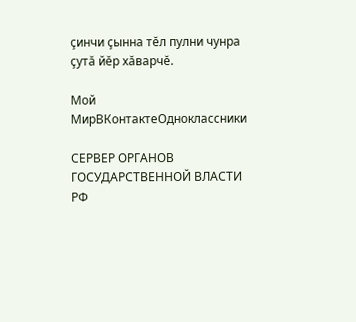çинчи çынна тĕл пулни чунра çутă йĕр хăварчĕ.

Мой МирВКонтактеОдноклассники

СЕРВЕР ОРГАНОВ ГОСУДАРСТВЕННОЙ ВЛАСТИ РФ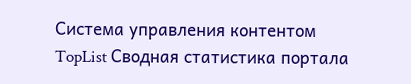Система управления контентом
TopList Сводная статистика портала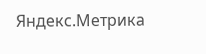Яндекс.Метрика